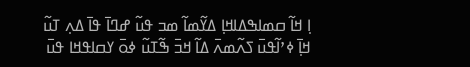ߊ߲ ߞߊ߬ ߛߘߊߒߡߊߞߊ߲ ߡߌ߬ߘߊ߬ ߘߏ ߟߎ߬ ߝߣߊ߫ ߟߊ߫ ߡߍ߲ ߠߎ߬ ߞߊ߲߫ ߦߴߊ߬ߟߎ߫ ߖߍ߬ߘߍ߫ ߡߊ߬ ߞߏ߫ ߒ߬ߠߎ߬ ߦߋ߫ ߌߛߊߟߞߊ ߟߎ߫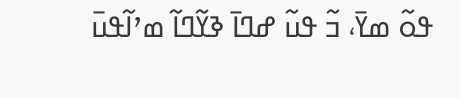ߟߋ߬ ߘߌ߫، ߏ߬ ߟߎ߬ ߝߣߊ߫ ߢߌ߬ߣߊ߬ ߘߴߊ߬ߟߎ߫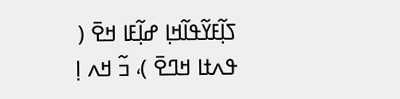ߖߊ߲߬ߓߌ߬ߟߊ߬ߞߊ߲ ߝߊ߲߬ߓߊ ߞߐ߫ ( ߟߍߙߊ ߞߣߐ߫ )، ߏ߬ ߞߍ ߊ߲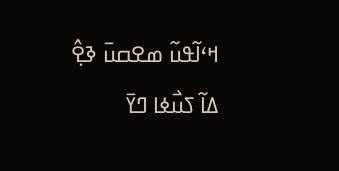ߞߵߊ߬ߟߎ߬ ߘߐߛߎ߫ ߢߐ߲߮ ߡߊ߬ ߖߎ߯ߦߊ ߣߌ߫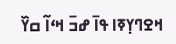ߞߐߣߌ߲ߧߊ ߟߊ߫ ߝߏ߫ ߞߵߊ߬ ߛߌ߰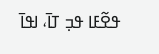ߟߐ߬ߓߊ ߟߏ߲ ߠߊ߫، ߊߟߊ߫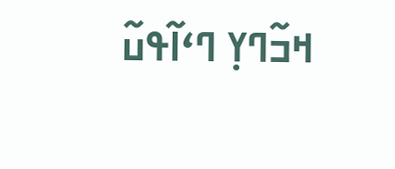ߞߏ߬ߣߌ߲ ߣߵߊ߬ߟߎ߬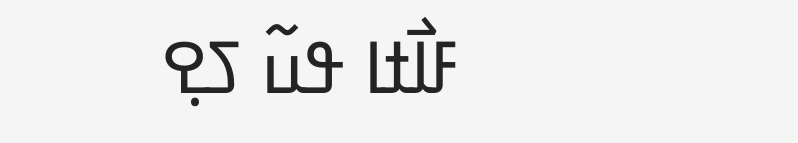ߓߊ߯ߙߊ ߟߎ߬ ߖߐ߲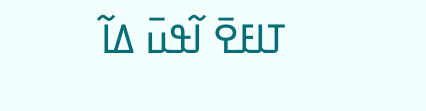ߠߊߓߐ߫ ߊ߬ߟߎ߫ ߡߊ߬